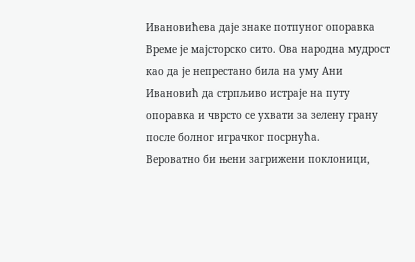Ивановићева даје знаке потпуног опоравка
Време је мајсторско сито. Ова народна мудрост као да је непрестано била на уму Ани Ивановић да стрпљиво истраје на путу опоравка и чврсто се ухвати за зелену грану после болног играчког посрнућа.
Вероватно би њени загрижени поклоници,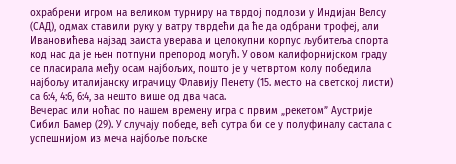охрабрени игром на великом турниру на тврдој подлози у Индијан Велсу (САД), одмах ставили руку у ватру тврдећи да ће да одбрани трофеј, али Ивановићева најзад заиста уверава и целокупни корпус љубитеља спорта код нас да је њен потпуни препород могућ. У овом калифорнијском граду се пласирала међу осам најбољих, пошто је у четвртом колу победила најбољу италијанску играчицу Флавију Пенету (15. место на светској листи) са 6:4, 4:6, 6:4, за нешто више од два часа.
Вечерас или ноћас по нашем времену игра с првим „рекетом” Аустрије Сибил Бамер (29). У случају победе, већ сутра би се у полуфиналу састала с успешнијом из меча најбоље пољске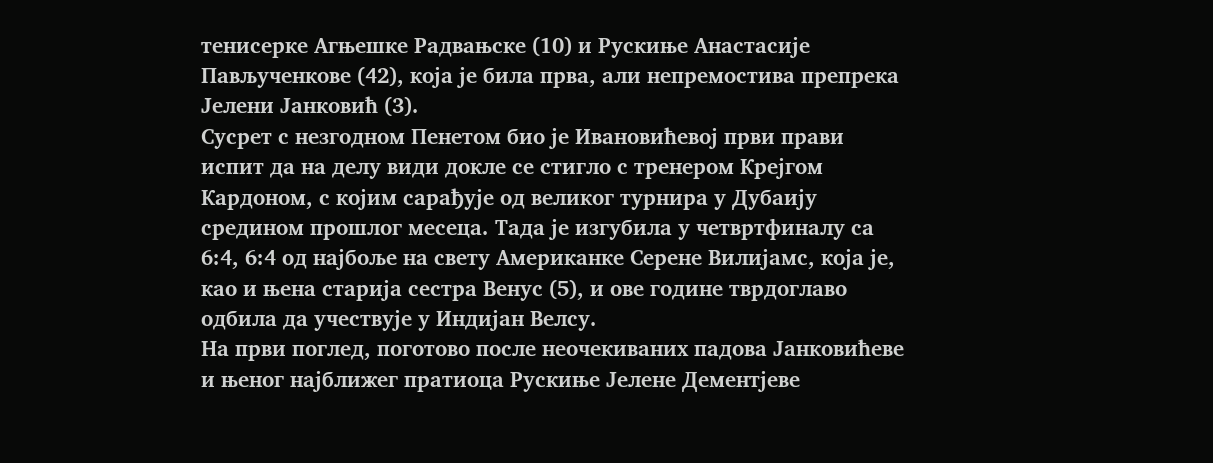тенисерке Агњешке Радвањске (10) и Рускиње Анастасије Пављученкове (42), која је била прва, али непремостива препрека Јелени Јанковић (3).
Сусрет с незгодном Пенетом био је Ивановићевој први прави испит да на делу види докле се стигло с тренером Крејгом Кардоном, с којим сарађује од великог турнира у Дубаију средином прошлог месеца. Тада је изгубила у четвртфиналу са 6:4, 6:4 од најбоље на свету Американке Серене Вилијамс, која је, као и њена старија сестра Венус (5), и ове године тврдоглаво одбила да учествује у Индијан Велсу.
На први поглед, поготово после неочекиваних падова Јанковићеве и њеног најближег пратиоца Рускиње Јелене Дементјеве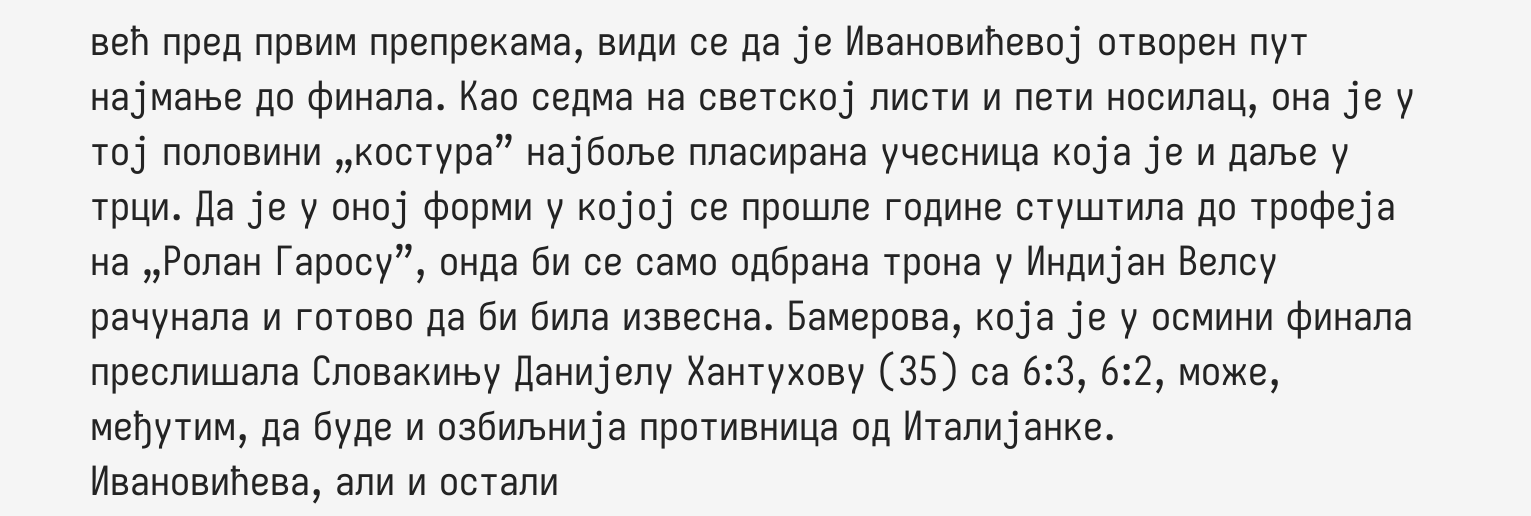већ пред првим препрекама, види се да је Ивановићевој отворен пут најмање до финала. Као седма на светској листи и пети носилац, она је у тој половини „костура” најбоље пласирана учесница која је и даље у трци. Да је у оној форми у којој се прошле године стуштила до трофеја на „Ролан Гаросу”, онда би се само одбрана трона у Индијан Велсу рачунала и готово да би била извесна. Бамерова, која је у осмини финала преслишала Словакињу Данијелу Хантухову (35) са 6:3, 6:2, може, међутим, да буде и озбиљнија противница од Италијанке.
Ивановићева, али и остали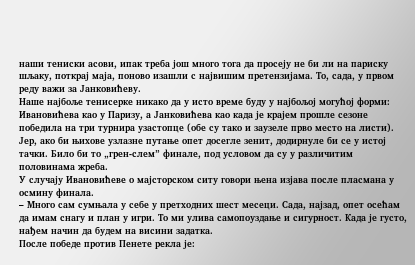наши тениски асови, ипак треба још много тога да просеју не би ли на париску шљаку, поткрај маја, поново изашли с највишим претензијама. То, сада, у првом реду важи за Јанковићеву.
Наше најбоље тенисерке никако да у исто време буду у најбољој могућој форми: Ивановићева као у Паризу, а Јанковићева као када је крајем прошле сезоне победила на три турнира узастопце (обе су тако и заузеле прво место на листи). Јер, ако би њихове узлазне путање опет досегле зенит, додирнуле би се у истој тачки. Било би то „грен-слем” финале, под условом да су у различитим половинама жреба.
У случају Ивановићеве о мајсторском ситу говори њена изјава после пласмана у осмину финала.
– Много сам сумњала у себе у претходних шест месеци. Сада, најзад, опет осећам да имам снагу и план у игри. То ми улива самопоуздање и сигурност. Када је густо, нађем начин да будем на висини задатка.
После победе против Пенете рекла је: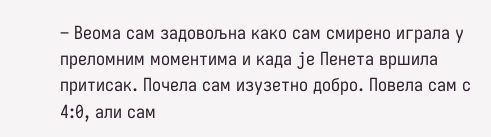– Веома сам задовољна како сам смирено играла у преломним моментима и када је Пенета вршила притисак. Почела сам изузетно добро. Повела сам с 4:0, али сам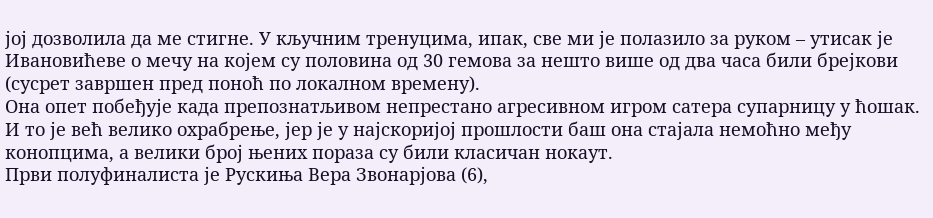јој дозволила да ме стигне. У кључним тренуцима, ипак, све ми је полазило за руком – утисак је Ивановићеве о мечу на којем су половина од 30 гемова за нешто више од два часа били брејкови (сусрет завршен пред поноћ по локалном времену).
Она опет побеђује када препознатљивом непрестано агресивном игром сатера супарницу у ћошак. И то је већ велико охрабрење, јер је у најскоријој прошлости баш она стајала немоћно међу конопцима, а велики број њених пораза су били класичан нокаут.
Први полуфиналиста је Рускиња Вера Звонарјова (6),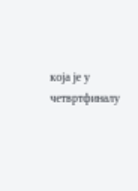која је у четвртфиналу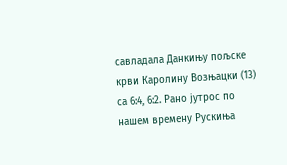савладала Данкињу пољске крви Каролину Возњацки (13) са 6:4, 6:2. Рано јутрос по нашем времену Рускиња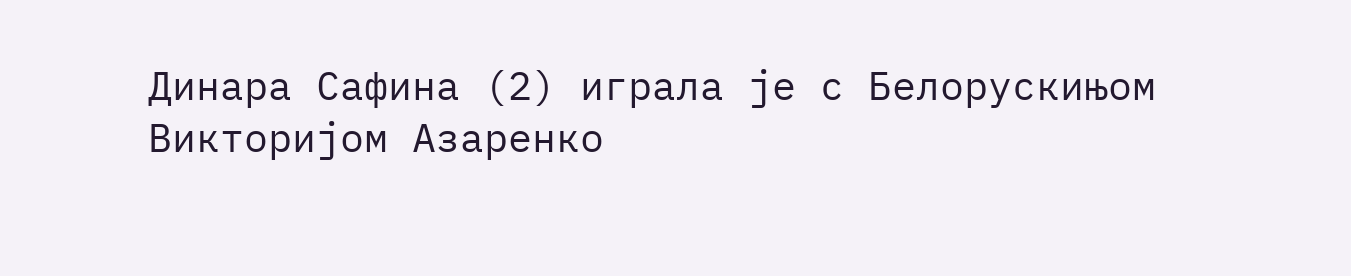Динара Сафина (2) играла је с Белорускињом Викторијом Азаренко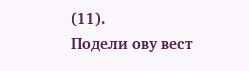(11).
Подели ову вест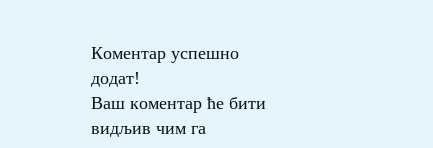Комeнтар успeшно додат!
Ваш комeнтар ћe бити видљив чим га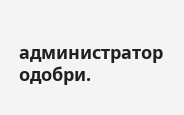администратор одобри.